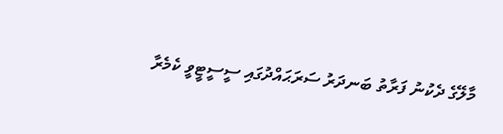މާލޭގެ ދެކުނު ފަރާތު ބަނދަރު ސަރަޙައްދުގައި ސީސީޓީވީ ކެމެރާ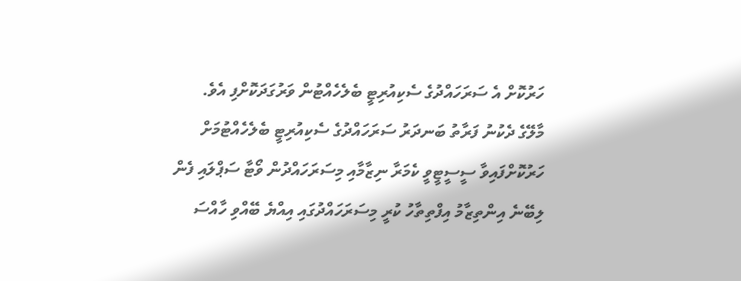ހަރުކޮށް އެ ސަރަހައްދުގެ ސެކިއުރިޓީ ބެލެހެއްޓުން ވަރުގަދަކޮށްފި އެވެ.
މާލޭގެ ދެކުނު ފަރާތު ބަނދަރު ސަރަހައްދުގެ ސެކިއުރިޓީ ބެލެހެއްޓުމަށް ހަރުކޮށްފައިވާ ސީސީޓީވީ ކެމަރާ ނިޒާމާއި މިސަރަހައްދުން ވޯޓާ ސަޕްލައި ފެން ލިބޭނެ އިންތިޒާމު އިފްތިތާހު ކުރީ މިސަރަހައްދުގައި އިއްޔެ ބޭއްވި ހާއްސަ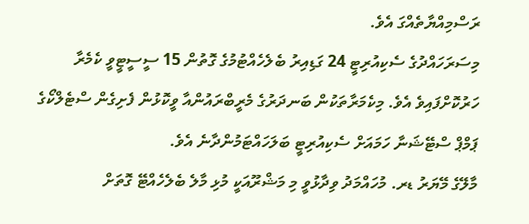ރަސްމިއްޔާތެއްގަ އެވެ.
މިސަރަހައްދުގެ ސެކިއުރިޓީ 24 ގަޑިއިރު ބެލެހެއްޓުމުގެ ގޮތުން 15 ސީސީޓީވީ ކެމެރާ ހަރުކޮށްފައިވެ އެވެ. މިކެމަރާތަކުން ބަނދަރުގެ މެރީބްރައުންއާ ވީކޮޅުން ފެށިގެން ސްޓެލްކޯގެ ޕަމްޕް ސްޓޭޝަނާ ހަމައަށް ސެކިއުރިޓީ ބަލަހައްޓަމުންދާނެ އެވެ.
މާލޭގެ މޭޔަރު ޑރ. މުހައްމަދު ވިދާޅުވީ މި މަޝްރޫއަކީ މުޅި މާލެ ބެލެހެއްޓޭ ގޮތަށް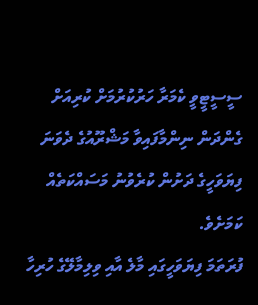ސީސީޓީވީ ކެމަރާ ހަރުކުރުމަށް ކުރިއަށް ގެންދަން ނިންމާފައިވާ މަޝްރޫއުގެ ދެވަނަ ފިޔަވަހީގެ ދަށުން ކުރެވުނު މަސައްކަތެއް ކަމަށެވެ.
ފުރަތަމަ ފިޔަވަހީގައި މާލެ އާއި ވިލިމާލޭގެ ހުރިހާ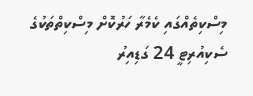މިސްކިތެއްގައި ކެމެރާ ހަރުކޮށް މިސްކިތްތަކުގެ ސެކިއުރިޓީ 24 ގަޑިއިރު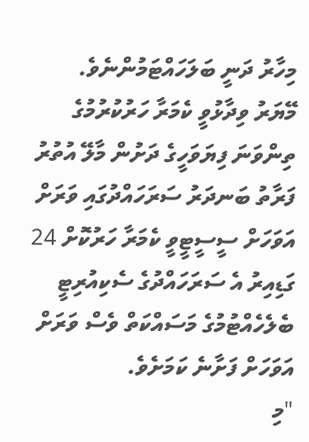މިހާރު ދަނީ ބަލަހައްޓަމުންނެވެ.
މޭޔަރު ވިދާޅުވީ ކެމަރާ ހަރުކުރުމުގެ ތިންވަނަ ފިޔަވަހީގެ ދަށުން މާލޭ އުތުރު ފަރާތު ބަނދަރު ސަރަހައްދުގައި ވަރަށް އަވަހަށް ސީސީޓީވީ ކެމަރާ ހަރުކޮށް 24 ގަޑިއިރު އެ ސަރަހައްދުގެ ސެކިއުރިޓީ ބެލެހެއްޓުމުގެ މަސައްކަތް ވެސް ވަރަށް އަވަހަށް ފަށާނެ ކަމަށެވެ.
"މި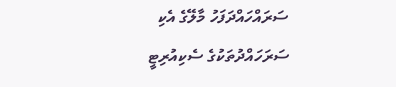ސަރައްހައްދަފަހު މާލޭގެ އެކި ސަރަހައްދުތަކުގެ ސެކިއުރިޓީ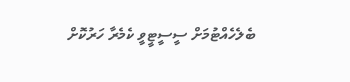ބެލެހެއްޓުމަށް ސީސީޓީވީ ކެމެރާ ހަރުކޮށް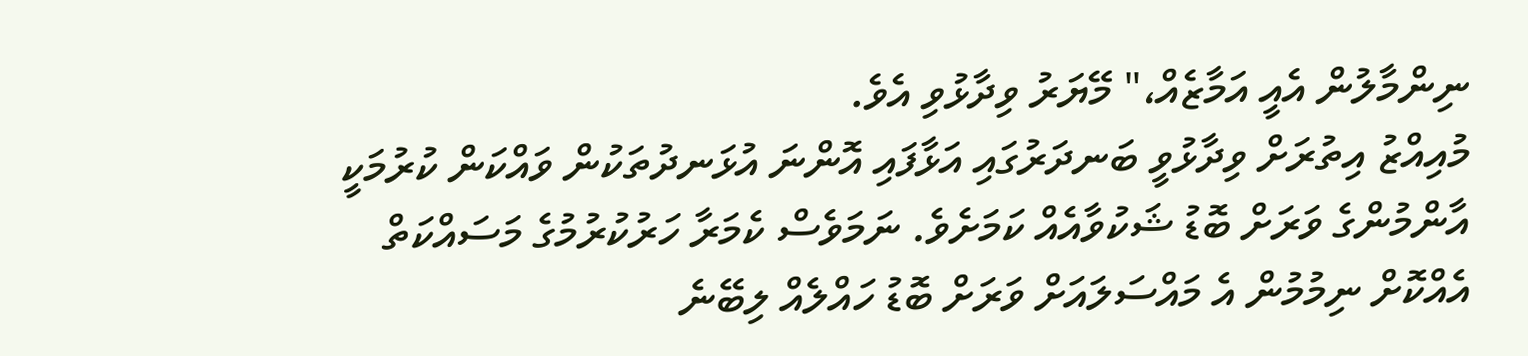ނިންމާލުން އެއީ އަމާޒެއް،" މޭޔަރު ވިދާޅުވި އެވެ.
މުއިއްޒު އިތުރަށް ވިދާޅުވީ ބަނދަރުގައި އަޅާފައި އޮންނަ އުޅަނދުތަކުން ވައްކަން ކުރުމަކީ އާންމުންގެ ވަރަށް ބޮޑު ޝަކުވާއެއް ކަމަށެވެ. ނަމަވެސް ކެމަރާ ހަރުކުރުމުގެ މަސައްކަތް އެއްކޮށް ނިމުމުން އެ މައްސަލައަށް ވަރަށް ބޮޑު ހައްލެއް ލިބޭނެ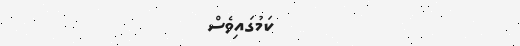ކަމުގައިވެސް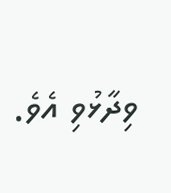ވިދާޅުވި އެވެ.